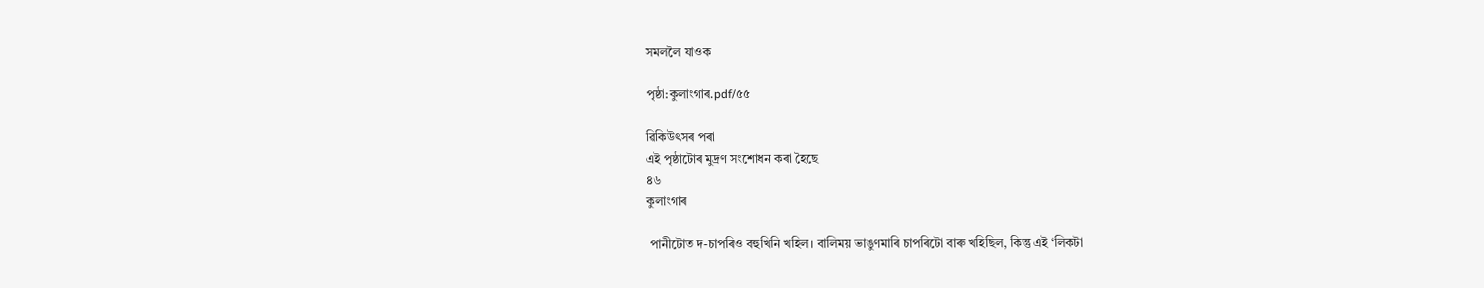সমললৈ যাওক

পৃষ্ঠা:কুলাংগাৰ.pdf/৫৫

ৱিকিউৎসৰ পৰা
এই পৃষ্ঠাটোৰ মুদ্ৰণ সংশোধন কৰা হৈছে
৪৬
কুলাংগাৰ

 পানীটোত দ-চাপৰিও বহুখিনি খহিল। বালিময় ভাঙুণমাৰি চাপৰিটো বাৰু খহিছিল, কিন্তু এই ‘লিকটা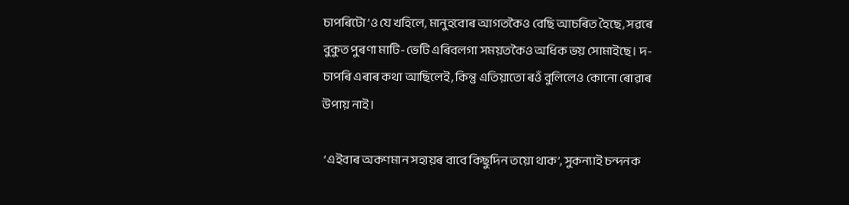চাপৰিটো’ও যে খহিলে, মানুহবোৰ আগতকৈও বেছি আচৰিত হৈছে, সৱৰে বুকুত পুৰণা মাটি-ভেটি এৰিবলগা সময়তকৈও অধিক ভয় সোমাইছে। দ-চাপৰি এৰাৰ কথা আছিলেই, কিন্তু এতিয়াতো ৰওঁ বুলিলেও কোনো ৰোৱাৰ উপায় নাই।

 ‘এইবাৰ অকণমান সহায়ৰ বাবে কিছুদিন তয়ো থাক’, সুকন্যাই চন্দনক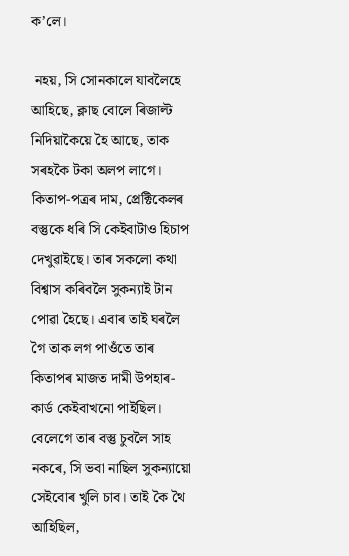ক’লে।

 নহয়, সি সোনকালে যাবলৈহে আহিছে, ক্লাছ বোলে ৰিজাল্ট নিদিয়াকৈয়ে হৈ আছে, তাক সৰহকৈ টকা অলপ লাগে। কিতাপ-পত্ৰৰ দাম, প্ৰেক্টিকেলৰ বস্তুকে ধৰি সি কেইবাটাও হিচাপ দেখুৱাইছে। তাৰ সকলো কথা বিশ্বাস কৰিবলৈ সুকন্যাই টান পোৱা হৈছে। এবাৰ তাই ঘৰলৈ গৈ তাক লগ পাওঁতে তাৰ কিতাপৰ মাজত দামী উপহাৰ-কাৰ্ড কেইবাখনো পাইছিল। বেলেগে তাৰ বস্তু চুবলৈ সাহ নকৰে, সি ভবা নাছিল সুকন্যায়ো সেইবোৰ খুলি চাব। তাই কৈ থৈ আহিছিল,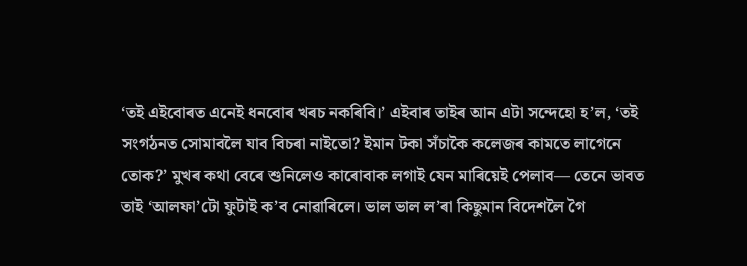‘তই এইবোৰত এনেই ধনবোৰ খৰচ নকৰিবি।’ এইবাৰ তাইৰ আন এটা সন্দেহো হ’ল, ‘তই সংগঠনত সোমাবলৈ যাব বিচৰা নাইতো? ইমান টকা সঁচাকৈ কলেজৰ কামতে লাগেনে তোক?’ মুখৰ কথা বেৰে শুনিলেও কাৰোবাক লগাই যেন মাৰিয়েই পেলাব— তেনে ভাবত তাই ‘আলফা’টো ফুটাই ক’ব নোৱাৰিলে। ভাল ভাল ল’ৰা কিছুমান বিদেশলৈ গৈ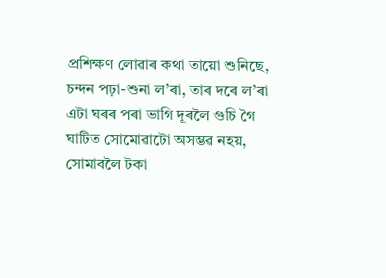প্ৰশিক্ষণ লোৱাৰ কথা তায়ো শুনিছে, চন্দন পঢ়া-শুনা ল’ৰা, তাৰ দৰে ল’ৰা এটা ঘৰৰ পৰা ভাগি দূৰলৈ গুচি গৈ ঘাটিত সোমোৱাটো অসম্ভৱ নহয়, সোমাবলৈ টকা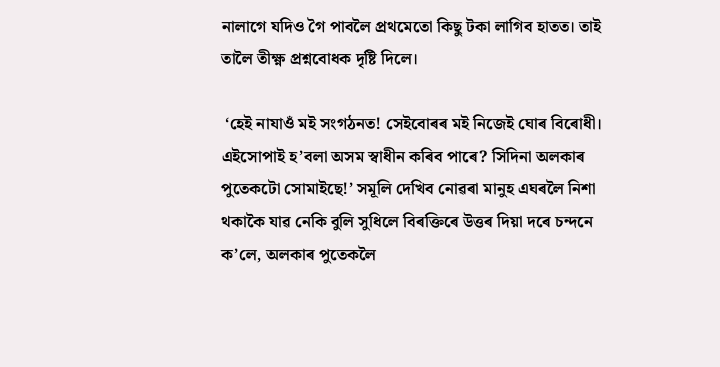নালাগে যদিও গৈ পাবলৈ প্ৰথমেতো কিছু টকা লাগিব হাতত। তাই তালৈ তীক্ষ্ণ প্ৰশ্নবোধক দৃষ্টি দিলে।

 ‘হেই নাযাওঁ মই সংগঠনত! সেইবোৰৰ মই নিজেই ঘোৰ বিৰোধী। এইসোপাই হ’বলা অসম স্বাধীন কৰিব পাৰে? সিদিনা অলকাৰ পুতেকটো সোমাইছে!’ সমূলি দেখিব নোৱৰা মানুহ এঘৰলৈ নিশা থকাকৈ যাৱ নেকি বুলি সুধিলে বিৰক্তিৰে উত্তৰ দিয়া দৰে চন্দনে ক’লে, অলকাৰ পুতেকলৈ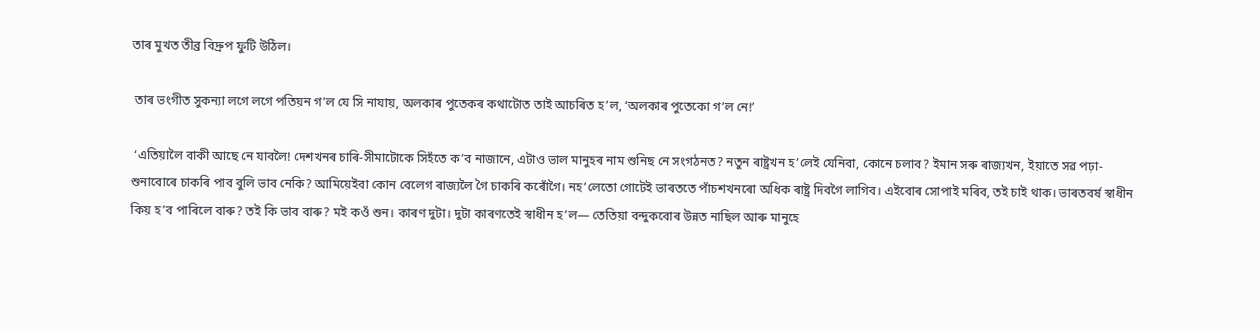তাৰ মুখত তীব্ৰ বিদ্ৰুপ ফুটি উঠিল।

 তাৰ ভংগীত সুকন্যা লগে লগে পতিয়ন গ’ল যে সি নাযায়, অলকাৰ পুতেকৰ কথাটোত তাই আচৰিত হ’ল, ‘অলকাৰ পুতেকো গ’ল নে!’

 ‘এতিয়ালৈ বাকী আছে নে যাবলৈ! দেশখনৰ চাৰি-সীমাটোকে সিহঁতে ক’ব নাজানে, এটাও ভাল মানুহৰ নাম শুনিছ নে সংগঠনত? নতুন ৰাষ্ট্ৰখন হ’লেই যেনিবা, কোনে চলাব? ইমান সৰু ৰাজ্যখন, ইয়াতে সৱ পঢ়া-শুনাবোৰে চাকৰি পাব বুলি ভাব নেকি? আমিয়েইবা কোন বেলেগ ৰাজ্যলৈ গৈ চাকৰি কৰোঁগৈ। নহ’লেতো গোটেই ভাৰততে পাঁচশখনৰো অধিক ৰাষ্ট্ৰ দিবগৈ লাগিব। এইবোৰ সোপাই মৰিব, তই চাই থাক। ভাৰতবৰ্ষ স্বাধীন কিয় হ’ব পাৰিলে বাৰু? তই কি ভাব বাৰু? মই কওঁ শুন। কাৰণ দুটা। দুটা কাৰণতেই স্বাধীন হ’ল— তেতিয়া বন্দুকবোৰ উন্নত নাছিল আৰু মানুহে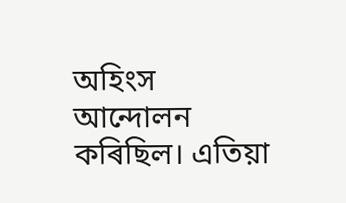অহিংস আন্দোলন কৰিছিল। এতিয়া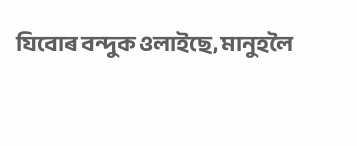যিবোৰ বন্দুক ওলাইছে, মানুহলৈ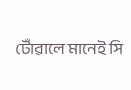টোঁৱালে মানেই সি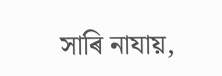সাৰি নাযায়,